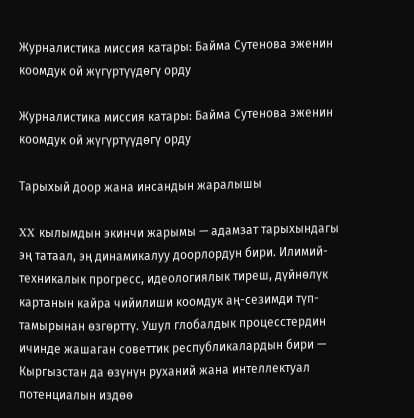Журналистика миссия катары: Байма Сутенова эженин коомдук ой жүгүртүүдөгү орду

Журналистика миссия катары: Байма Сутенова эженин коомдук ой жүгүртүүдөгү орду

Тарыхый доор жана инсандын жаралышы

XX кылымдын экинчи жарымы — адамзат тарыхындагы эң татаал, эң динамикалуу доорлордун бири. Илимий-техникалык прогресс, идеологиялык тиреш, дүйнөлүк картанын кайра чийилиши коомдук аң-сезимди түп-тамырынан өзгөрттү. Ушул глобалдык процесстердин ичинде жашаган советтик республикалардын бири — Кыргызстан да өзүнүн руханий жана интеллектуал потенциалын издөө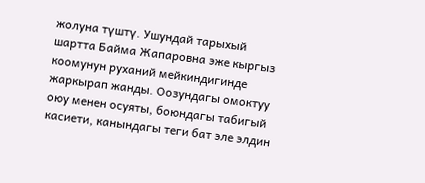жолуна түштү. Ушундай тарыхый шартта Байма Жапаровна эже кыргыз коомунун руханий мейкиндигинде жаркырап жанды. Оозундагы омоктуу оюу менен осуяты, боюндагы табигый касиети, канындагы теги бат эле элдин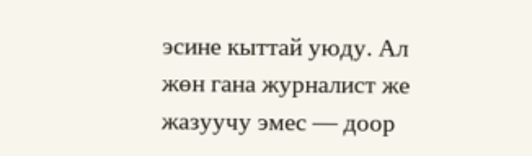эсине кыттай уюду. Ал жөн гана журналист же жазуучу эмес — доор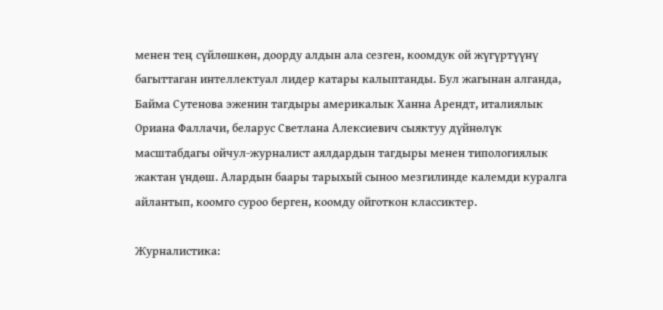менен тең сүйлөшкөн, доорду алдын ала сезген, коомдук ой жүгүртүүнү багыттаган интеллектуал лидер катары калыптанды. Бул жагынан алганда, Байма Сутенова эженин тагдыры америкалык Ханна Арендт, италиялык Ориана Фаллачи, беларус Светлана Алексиевич сыяктуу дүйнөлүк масштабдагы ойчул-журналист аялдардын тагдыры менен типологиялык жактан үндөш. Алардын баары тарыхый сыноо мезгилинде калемди куралга айлантып, коомго суроо берген, коомду ойготкон классиктер.

Журналистика: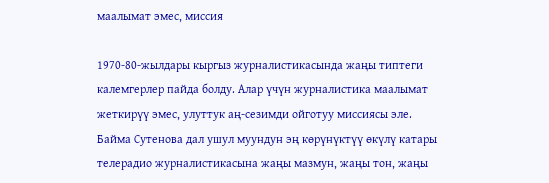маалымат эмес, миссия

1970-80-жылдары кыргыз журналистикасында жаңы типтеги калемгерлер пайда болду. Алар үчүн журналистика маалымат жеткирүү эмес, улуттук аң-сезимди ойготуу миссиясы эле. Байма Сутенова дал ушул муундун эң көрүнүктүү өкүлү катары телерадио журналистикасына жаңы мазмун, жаңы тон, жаңы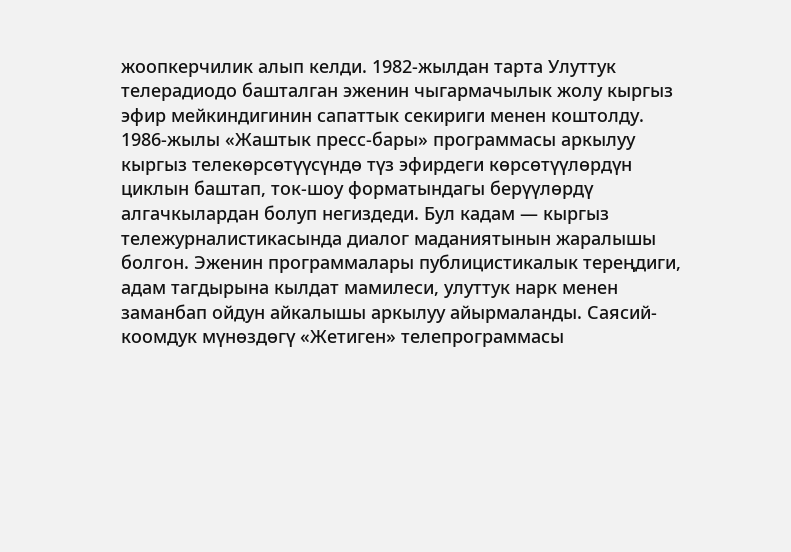жоопкерчилик алып келди. 1982-жылдан тарта Улуттук телерадиодо башталган эженин чыгармачылык жолу кыргыз эфир мейкиндигинин сапаттык секириги менен коштолду. 1986-жылы «Жаштык пресс-бары» программасы аркылуу кыргыз телекөрсөтүүсүндө түз эфирдеги көрсөтүүлөрдүн циклын баштап, ток-шоу форматындагы берүүлөрдү алгачкылардан болуп негиздеди. Бул кадам — кыргыз тележурналистикасында диалог маданиятынын жаралышы болгон. Эженин программалары публицистикалык тереңдиги, адам тагдырына кылдат мамилеси, улуттук нарк менен заманбап ойдун айкалышы аркылуу айырмаланды. Саясий-коомдук мүнөздөгү «Жетиген» телепрограммасы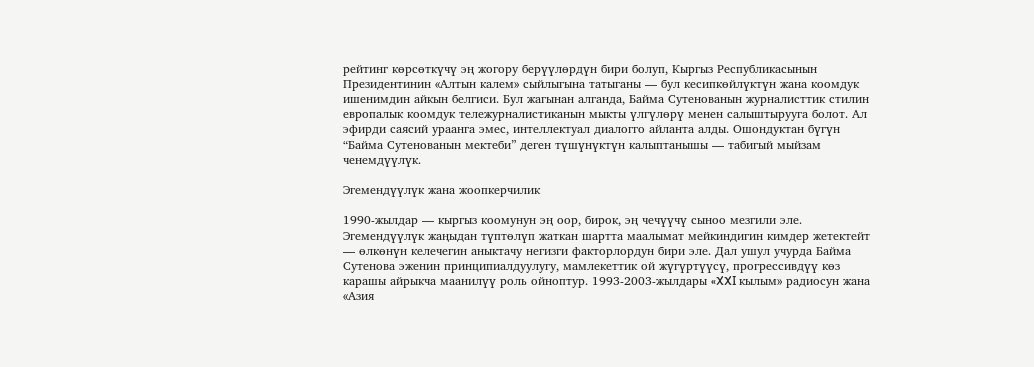рейтинг көрсөткүчү эң жогору берүүлөрдүн бири болуп, Кыргыз Республикасынын Президентинин «Алтын калем» сыйлыгына татыганы — бул кесипкөйлүктүн жана коомдук ишенимдин айкын белгиси. Бул жагынан алганда, Байма Сутенованын журналисттик стилин европалык коомдук тележурналистиканын мыкты үлгүлөрү менен салыштырууга болот. Ал эфирди саясий ураанга эмес, интеллектуал диалогго айланта алды. Ошондуктан бүгүн “Байма Сутенованын мектеби” деген түшүнүктүн калыптанышы — табигый мыйзам ченемдүүлүк.

Эгемендүүлүк жана жоопкерчилик

1990-жылдар — кыргыз коомунун эң оор, бирок, эң чечүүчү сыноо мезгили эле. Эгемендүүлүк жаңыдан түптөлүп жаткан шартта маалымат мейкиндигин кимдер жетектейт — өлкөнүн келечегин аныктачу негизги факторлордун бири эле. Дал ушул учурда Байма Сутенова эженин принципиалдуулугу, мамлекеттик ой жүгүртүүсү, прогрессивдүү көз карашы айрыкча маанилүү роль ойноптур. 1993-2003-жылдары «XXI кылым» радиосун жана «Азия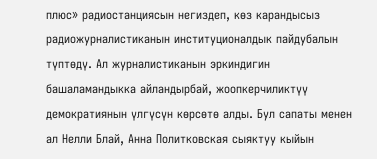плюс» радиостанциясын негиздеп, көз карандысыз радиожурналистиканын институционалдык пайдубалын түптөдү. Ал журналистиканын эркиндигин башаламандыкка айландырбай, жоопкерчиликтүү демократиянын үлгүсүн көрсөтө алды. Бул сапаты менен ал Нелли Блай, Анна Политковская сыяктуу кыйын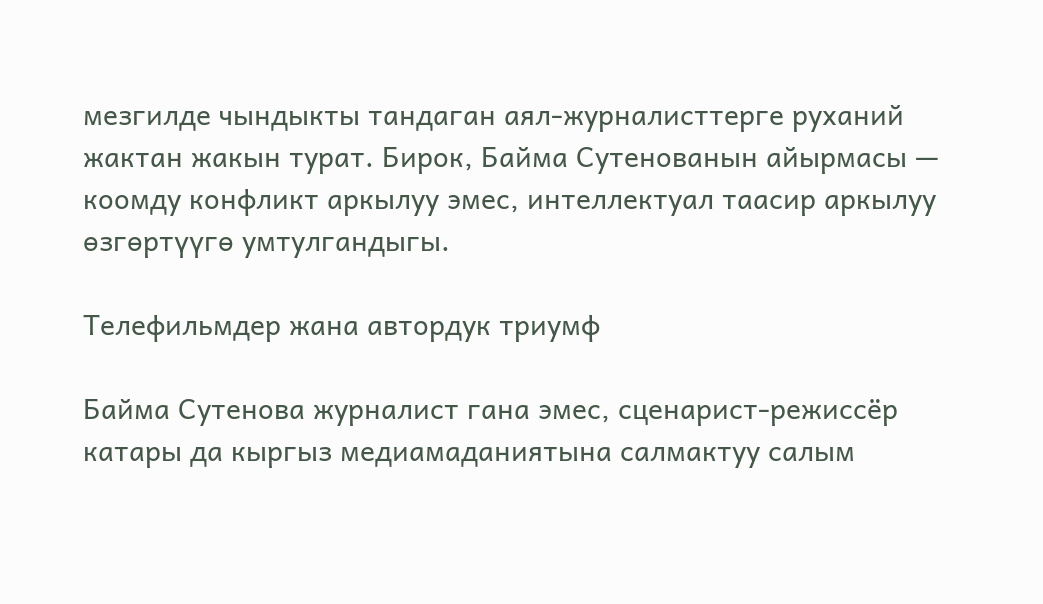мезгилде чындыкты тандаган аял-журналисттерге руханий жактан жакын турат. Бирок, Байма Сутенованын айырмасы — коомду конфликт аркылуу эмес, интеллектуал таасир аркылуу өзгөртүүгө умтулгандыгы.

Телефильмдер жана автордук триумф

Байма Сутенова журналист гана эмес, сценарист-режиссёр катары да кыргыз медиамаданиятына салмактуу салым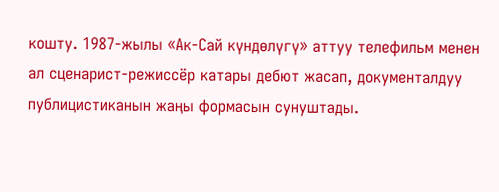кошту. 1987-жылы «Ак-Сай күндөлүгү» аттуу телефильм менен ал сценарист-режиссёр катары дебют жасап, документалдуу публицистиканын жаңы формасын сунуштады.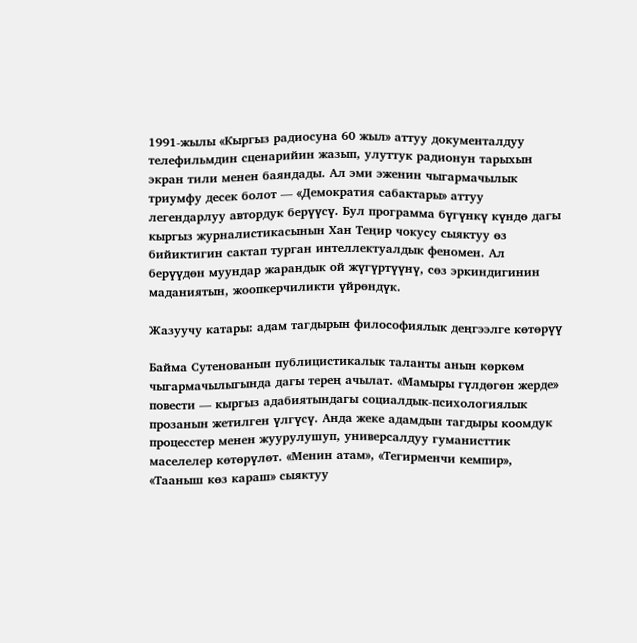1991-жылы «Кыргыз радиосуна 60 жыл» аттуу документалдуу телефильмдин сценарийин жазып, улуттук радионун тарыхын экран тили менен баяндады. Ал эми эженин чыгармачылык триумфу десек болот — «Демократия сабактары» аттуу легендарлуу автордук берүүсү. Бул программа бүгүнкү күндө дагы кыргыз журналистикасынын Хан Теңир чокусу сыяктуу өз бийиктигин сактап турган интеллектуалдык феномен. Ал берүүдөн муундар жарандык ой жүгүртүүнү, сөз эркиндигинин маданиятын, жоопкерчиликти үйрөндүк.

Жазуучу катары: адам тагдырын философиялык деңгээлге көтөрүү

Байма Сутенованын публицистикалык таланты анын көркөм чыгармачылыгында дагы терең ачылат. «Мамыры гүлдөгөн жерде» повести — кыргыз адабиятындагы социалдык-психологиялык прозанын жетилген үлгүсү. Анда жеке адамдын тагдыры коомдук процесстер менен жуурулушуп, универсалдуу гуманисттик маселелер көтөрүлөт. «Менин атам», «Тегирменчи кемпир», «Тааныш көз караш» сыяктуу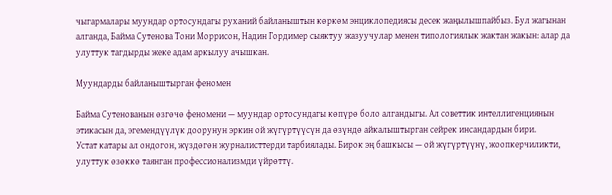чыгармалары муундар ортосундагы руханий байланыштын көркөм энциклопедиясы десек жаңылышпайбыз. Бул жагынан алганда, Байма Сутенова Тони Моррисон, Надин Гордимeр сыяктуу жазуучулар менен типологиялык жактан жакын: алар да улуттук тагдырды жеке адам аркылуу ачышкан.

Муундарды байланыштырган феномен

Байма Сутенованын өзгөчө феномени — муундар ортосундагы көпүрө боло алгандыгы. Ал советтик интеллигенциянын этикасын да, эгемендүүлүк доорунун эркин ой жүгүртүүсүн да өзүндө айкалыштырган сейрек инсандардын бири.
Устат катары ал ондогон, жүздөгөн журналисттерди тарбиялады. Бирок эң башкысы — ой жүгүртүүнү, жоопкерчиликти, улуттук өзөккө таянган профессионализмди үйрөттү.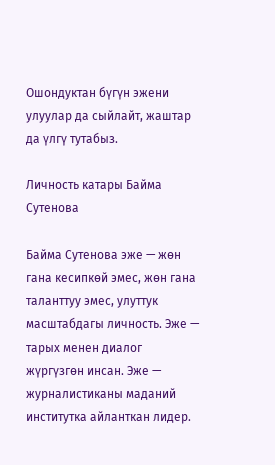Ошондуктан бүгүн эжени улуулар да сыйлайт, жаштар да үлгү тутабыз.

Личность катары Байма Сутенова

Байма Сутенова эже — жөн гана кесипкөй эмес, жөн гана таланттуу эмес, улуттук масштабдагы личность. Эже — тарых менен диалог жүргүзгөн инсан. Эже — журналистиканы маданий институтка айланткан лидер.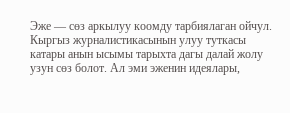Эже — сөз аркылуу коомду тарбиялаган ойчул. Кыргыз журналистикасынын улуу туткасы катары анын ысымы тарыхта дагы далай жолу узун сөз болот. Ал эми эженин идеялары,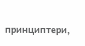принциптери,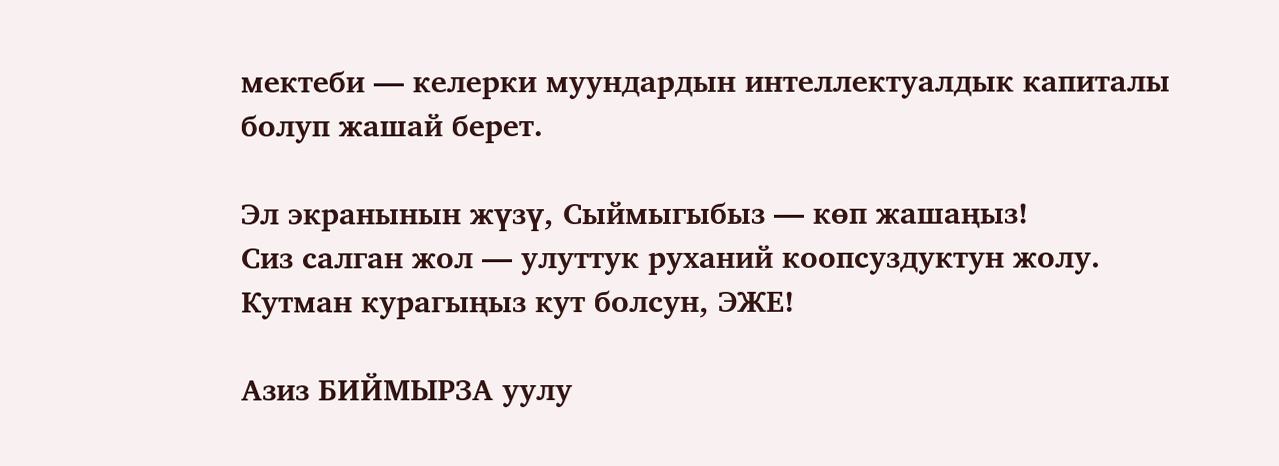мектеби — келерки муундардын интеллектуалдык капиталы болуп жашай берет.

Эл экранынын жүзү, Сыймыгыбыз — көп жашаңыз!
Сиз салган жол — улуттук руханий коопсуздуктун жолу.
Кутман курагыңыз кут болсун, ЭЖЕ!

Азиз БИЙМЫРЗА уулу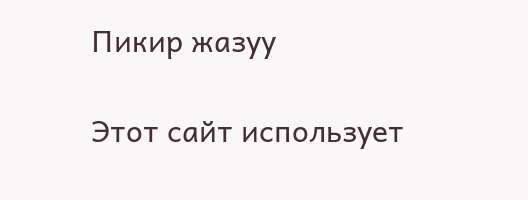Пикир жазуу

Этот сайт использует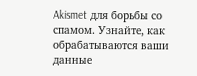Akismet для борьбы со спамом. Узнайте, как обрабатываются ваши данные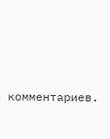комментариев.